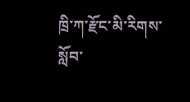ཁྲི་ཀ་རྫོང་མི་རིགས་སློབ་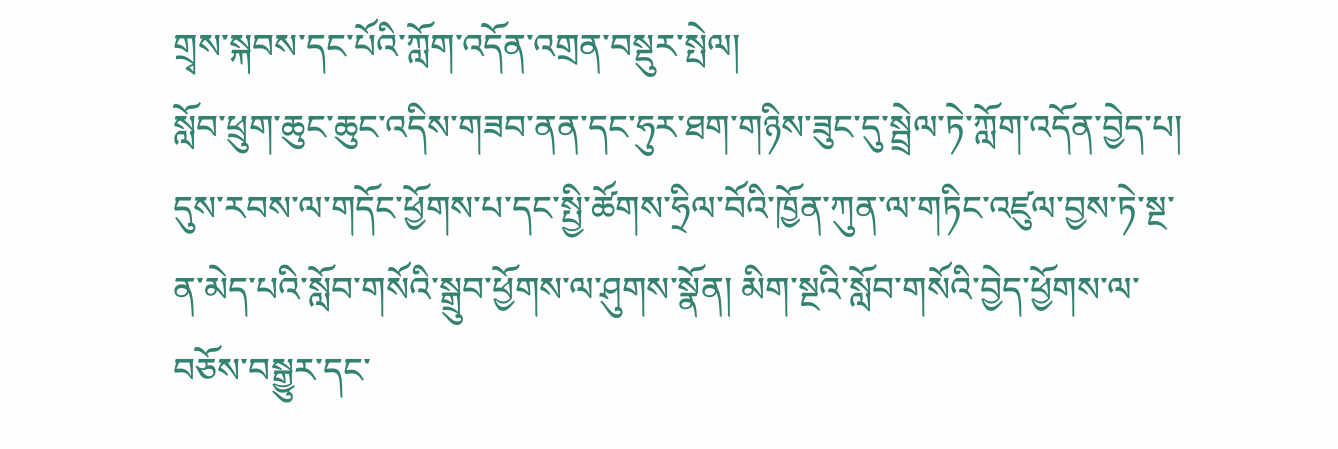གྲྭས་སྐབས་དང་པོའི་ཀློག་འདོན་འགྲན་བསྡུར་སྤེལ།
སློབ་ཕྲུག་ཆུང་ཆུང་འདིས་གཟབ་ནན་དང་ཧུར་ཐག་གཉིས་ཟུང་དུ་སྦྲེལ་ཏེ་ཀློག་འདོན་བྱེད་པ།
དུས་རབས་ལ་གདོང་ཕྱོགས་པ་དང་སྤྱི་ཚོགས་ཧྲིལ་བོའི་ཁྱོན་ཀུན་ལ་གཏིང་འཛུལ་བྱས་ཏེ་སྔ་ན་མེད་པའི་སློབ་གསོའི་སྒྲུབ་ཕྱོགས་ལ་ཤུགས་སྣོན། མིག་སྔའི་སློབ་གསོའི་བྱེད་ཕྱོགས་ལ་བཅོས་བསྒྱུར་དང་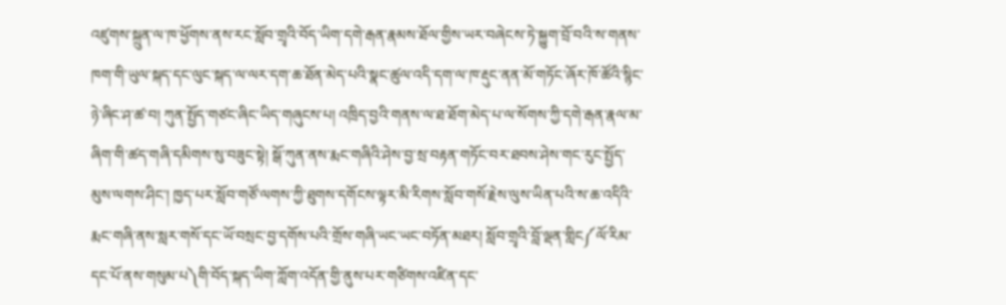འཛུགས་སྐྲུན་ལ་ཁ་ཕྱོགས་ནས་རང་སློབ་གྲྭའི་བོད་ཡིག་དགེ་རྒན་རྣམས་ཐོལ་གྱིས་ཡར་བཞེངས་ཏེ་སྐྱུག་བྲོ་བའི་ས་གནས་ཁག་གི་ཡུལ་སྐད་དང་ལུང་སྐད་ལ་ལར་དག་ཆ་ཐོན་མེད་པའི་སྣང་ཚུལ་འདི་དག་ལ་ཁ་རྡུང་ནན་མོ་གཏོང་ཞོར་ཁོ་ཚོའི་སྙིང་ཉེ་ཞིང་ཤ་ཚ་བ། ཀུན་སྤྱོད་གཙང་ཞིང་ཡིད་གཞུངས་པ། འཁྲིད་བྱའི་གནས་ལ་ཐ་ཐོག་མེད་པ་ལ་སོགས་ཀྱི་དགེ་རྒན་རྣལ་མ་ཞིག་གི་ཚད་གཞི་དམིགས་སུ་བཟུང་སྟེ། སྒོ་ཀུན་ནས་རྨང་གཞིའི་ཤེས་བྱ་སྲ་བརྟན་གཏོང་བར་ཐབས་ཤེས་གང་རུང་སྤྱོད་མུས་ལགས་ཤིང་། ཁྱད་པར་སློབ་གཙོ་ལགས་ཀྱི་ཐུགས་དགོངས་ལྟར་མི་རིགས་སློབ་གསོ་རྗེས་ལུས་ཡིན་པའི་ས་ཆ་འདིའི་རྨང་གཞི་ནས་སླར་གསོ་དང་ཡོ་བསྲང་བྱ་དགོས་པའི་གྲོས་གཞི་ཡང་ཡང་བཏོན་མཐར། སློབ་གྲྭའི་བློ་ལྡན་གླིང༼ལོ་རིམ་དང་པོ་ནས་གསུམ་པ༽གི་བོད་སྐད་ཡིག་ཀློག་འདོན་གྱི་ནུས་པར་གཙིགས་འཛིན་དང་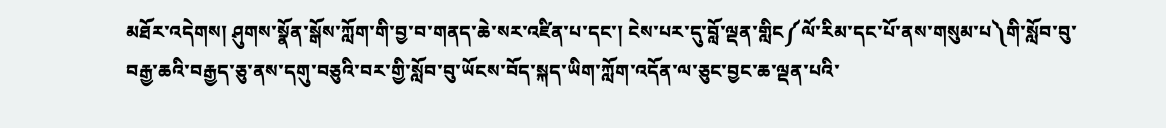མཐོར་འདེགས། ཤུགས་སྣོན་སྒོས་ཀློག་གི་བྱ་བ་གནད་ཆེ་སར་འཛིན་པ་དང་། ངེས་པར་དུ་བློ་ལྡན་གླིང༼ལོ་རིམ་དང་པོ་ནས་གསུམ་པ༽གི་སློབ་བུ་བརྒྱ་ཆའི་བརྒྱད་ཅུ་ནས་དགུ་བཅུའི་བར་གྱི་སློབ་བུ་ཡོངས་བོད་སྐད་ཡིག་ཀློག་འདོན་ལ་ཅུང་བྱང་ཆ་ལྡན་པའི་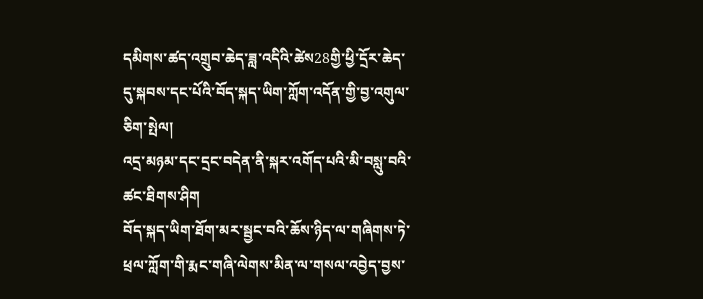དམིགས་ཚད་འགྲུབ་ཆེད་ཟླ་འདིའི་ཚེས28གྱི་ཕྱི་དྲོར་ཆེད་དུ་སྐབས་དང་པོའི་བོད་སྐད་ཡིག་ཀློག་འདོན་གྱི་བྱ་འགུལ་ཅིག་སྤེལ།
འདྲ་མཉམ་དང་དྲང་བདེན་ནི་སྐར་འགོད་པའི་མི་བསླུ་བའི་ཚང་ཐིགས་ཤིག
བོད་སྐད་ཡིག་ཐོག་མར་སྦྱང་བའི་ཆོས་ཉིད་ལ་གཞིགས་ཏེ་ཕྲལ་ཀློག་གི་རྨང་གཞི་ལེགས་མིན་ལ་གསལ་འབྱེད་བྱས་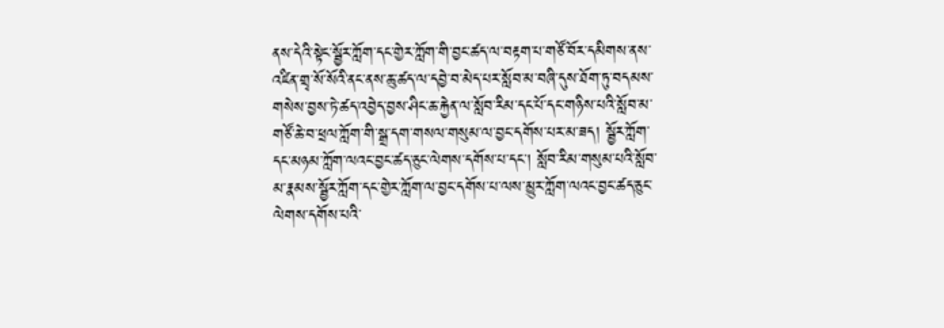ནས་དེའི་སྟེང་སྦྱོར་ཀློག་དང་གྱེར་ཀློག་གི་བྱང་ཚད་ལ་བརྟག་པ་གཙོ་བོར་དམིགས་ནས་འཛིན་གྲྭ་སོ་སོའི་ནང་ནས་ཆུ་ཚད་ལ་དབྱེ་བ་མེད་པར་སློབ་མ་བཞི་དུས་ཐོག་ཏུ་བདམས་གསེས་བྱས་ཏེ་ཚད་འབྱེད་བྱས་ཤིང་ཆ་རྐྱེན་ལ་སློབ་རིམ་དང་པོ་དང་གཉིས་པའི་སློབ་མ་གཙོ་ཆེ་བ་ཕྲལ་ཀློག་གི་སྒྲ་དག་གསལ་གསུམ་ལ་བྱང་དགོས་པར་མ་ཟད། སྦྱོར་ཀློག་དང་མཉམ་ཀློག་ལའང་བྱང་ཚད་ཅུང་ལེགས་དགོས་པ་དང་། སློབ་རིམ་གསུམ་པའི་སློབ་མ་རྣམས་སྦྱོར་ཀློག་དང་གྱེར་ཀློག་ལ་བྱང་དགོས་པ་ལས་མྱུར་ཀློག་ལའང་བྱང་ཚད་ཅུང་ལེགས་དགོས་པའི་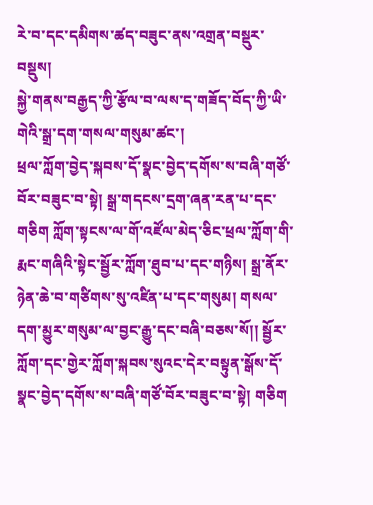རེ་བ་དང་དམིགས་ཚད་བཟུང་ནས་འགྲན་བསྡུར་བསྡུས།
སྐྱེ་གནས་བརྒྱད་ཀྱི་རྩོལ་བ་ལས་ད་གཟོད་བོད་ཀྱི་ཡི་གེའི་སྒྲ་དག་གསལ་གསུམ་ཚང་།
ཕྲལ་ཀློག་བྱེད་སྐབས་དོ་སྣང་བྱེད་དགོས་ས་བཞི་གཙོ་བོར་བཟུང་བ་སྟེ། སྒྲ་གདངས་དྲག་ཞན་རན་པ་དང་གཅིག ཀློག་སྟངས་ལ་གོ་འཛོལ་མེད་ཅིང་ཕྲལ་ཀློག་གི་རྨང་གཞིའི་སྟེང་སྦྱོར་ཀློག་ཐུབ་པ་དང་གཉིས། སྒྲ་ནོར་ཉེན་ཆེ་བ་གཙིགས་སུ་འཛིན་པ་དང་གསུམ། གསལ་དག་མྱུར་གསུམ་ལ་བྱང་རྒྱུ་དང་བཞི་བཅས་སོ།། སྦྱོར་ཀློག་དང་གྱེར་ཀློག་སྐབས་སུའང་དེར་བསྟུན་སྒོས་དོ་སྣང་བྱེད་དགོས་ས་བཞི་གཙོ་བོར་བཟུང་བ་སྟེ། གཅིག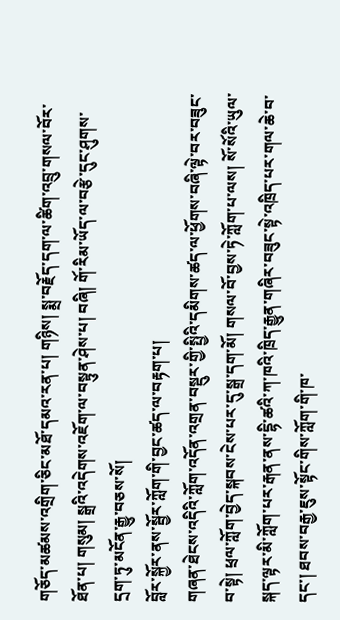གཅོད་མཚམས་འགྲིག་ཅིང་མཐོ་དམའ་རན་པ། གཉིས། སྨྲ་བརྗོད་དག་ལ་ཚིག་འབྲུ་གསལ་བོར་ཐོན་པ། གསུམ། སྒྲའི་འདེགས་འཇོག་ལ་བསྟུན་ཤེས་པ། བཞི། གོ་རིམ་ཡོད་ལ་བརྩེ་དུང་ཤུགས་དྲག་ཏུ་མངོན་རྒྱུ་བཅས་སོ།
བློར་སྐྱོར་ནས་སྦྱོར་ཀློག་གི་བྱང་ཚད་ལ་བརྟག་པ།
གཞན་ཐེངས་འདིའི་ཀློག་འདོན་འགྲན་བསྡུར་གྱི་སྤྱིའི་དམིགས་ཚད་ལ་ཕྱོགས་བཞི་ལྟེ་བར་བཟུང་བ་སྟེ། ཕྲལ་ཀློག་བྱེད་སྐབས་ངེས་པར་དུ་སྒྲ་དག་མོ། གསལ་བོ་བྱས་ཏེ་ཀློག་པ་ལས། སོ་སོའི་ཡུལ་སྐད་ལྟར་མི་ཀློག་པར་རྒན་ནས་དྷི་ཚའི་ཀ་ཁའི་ཁྲིད་རྒྱུན་གཞིར་བཟུང་སྟེ་འཁྲིད་པར་གལ་ཆེ་བ་དང་། ཐབས་བརྒྱ་ཇུས་སྟོང་གིས་ཀློག་གི་ཁ་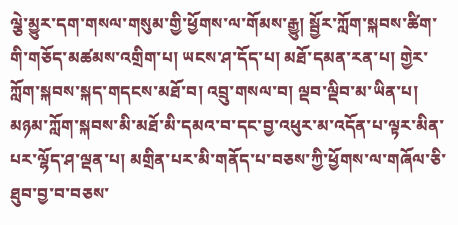ལྕེ་མྱུར་དག་གསལ་གསུམ་གྱི་ཕྱོགས་ལ་གོམས་རྒྱུ། སྦྱོར་ཀློག་སྐབས་ཚིག་གི་གཅོད་མཚམས་འགྲིག་པ། ཡངས་ཤ་དོད་པ། མཐོ་དམན་རན་པ། གྱེར་ཀློག་སྐབས་སྐད་གདངས་མཐོ་བ། འབྲུ་གསལ་བ། ལྡབ་ལྡིབ་མ་ཡིན་པ། མཉམ་ཀློག་སྐབས་མི་མཐོ་མི་དམའ་བ་དང་བྱ་འཕུར་མ་འདོན་པ་ལྟར་མིན་པར་ལྷོད་ཤ་ལྡན་པ། མགྲིན་པར་མི་གནོད་པ་བཅས་ཀྱི་ཕྱོགས་ལ་གཞོལ་ཅི་ཐུབ་བྱ་བ་བཅས་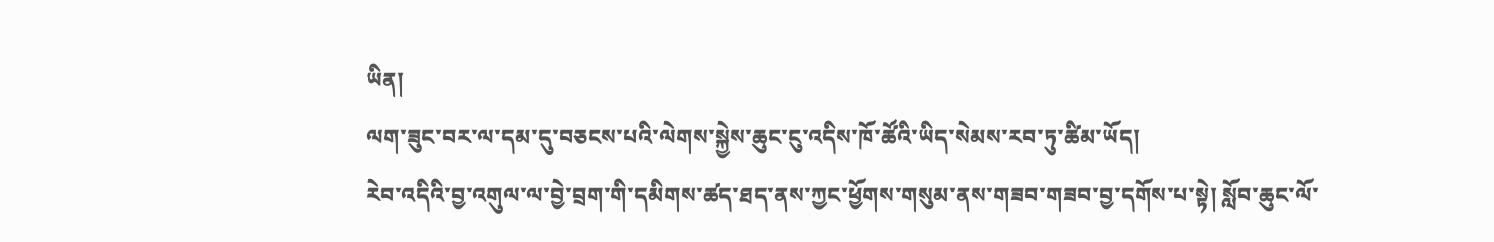ཡིན།
ལག་ཟུང་བར་ལ་དམ་དུ་བཅངས་པའི་ལེགས་སྐྱེས་ཆུང་ངུ་འདིས་ཁོ་ཚོའི་ཡིད་སེམས་རབ་ཏུ་ཚིམ་ཡོད།
རེབ་འདིའི་བྱ་འགུལ་ལ་བྱེ་བྲག་གི་དམིགས་ཚད་ཐད་ནས་ཀྱང་ཕྱོགས་གསུམ་ནས་གཟབ་གཟབ་བྱ་དགོས་པ་སྟེ། སློབ་ཆུང་ལོ་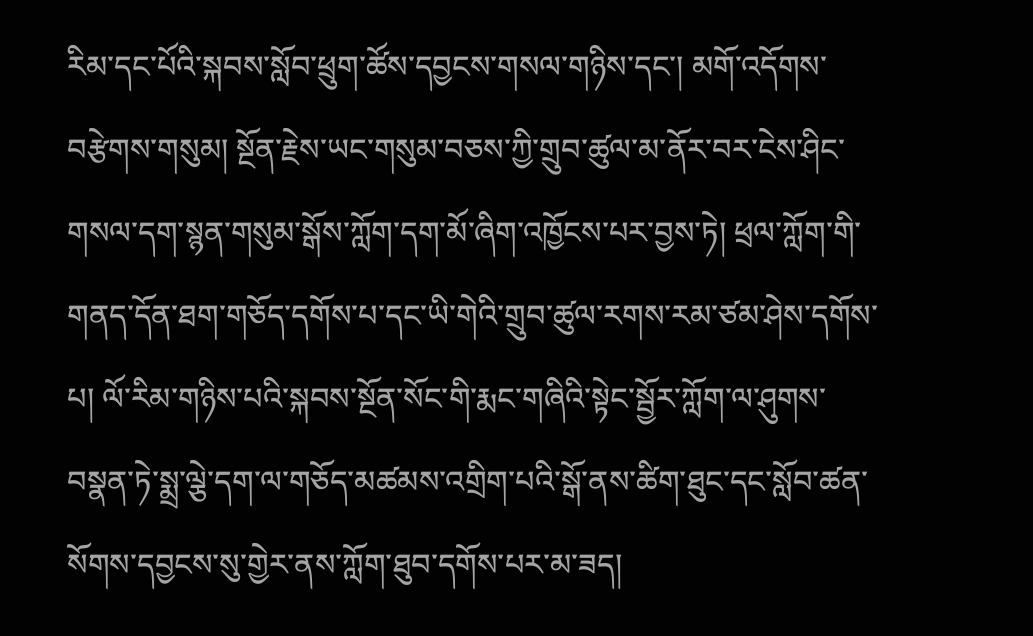རིམ་དང་པོའི་སྐབས་སློབ་ཕྲུག་ཚོས་དབྱངས་གསལ་གཉིས་དང་། མགོ་འདོགས་བརྩེགས་གསུམ། སྔོན་རྗེས་ཡང་གསུམ་བཅས་ཀྱི་གྲུབ་ཚུལ་མ་ནོར་བར་ངེས་ཤིང་གསལ་དག་སྙན་གསུམ་སྒོས་ཀློག་དག་མོ་ཞིག་འཁྱོངས་པར་བྱས་ཏེ། ཕྲལ་ཀློག་གི་གནད་དོན་ཐག་གཅོད་དགོས་པ་དང་ཡི་གེའི་གྲུབ་ཚུལ་རགས་རམ་ཙམ་ཤེས་དགོས་པ། ལོ་རིམ་གཉིས་པའི་སྐབས་སྔོན་སོང་གི་རྨང་གཞིའི་སྟེང་སྦྱོར་ཀློག་ལ་ཤུགས་བསྣན་ཏེ་སྨྲ་ལྕེ་དག་ལ་གཅོད་མཚམས་འགྲིག་པའི་སྒོ་ནས་ཚིག་ཐུང་དང་སློབ་ཚན་སོགས་དབྱངས་སུ་གྱེར་ནས་ཀློག་ཐུབ་དགོས་པར་མ་ཟད།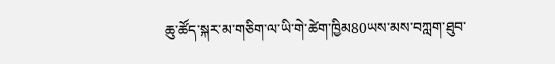ཆུ་ཚོད་སྐར་མ་གཅིག་ལ་ཡི་གེ་ཚེག་ཁྱིམ80ཡས་མས་བཀླག་ཐུབ་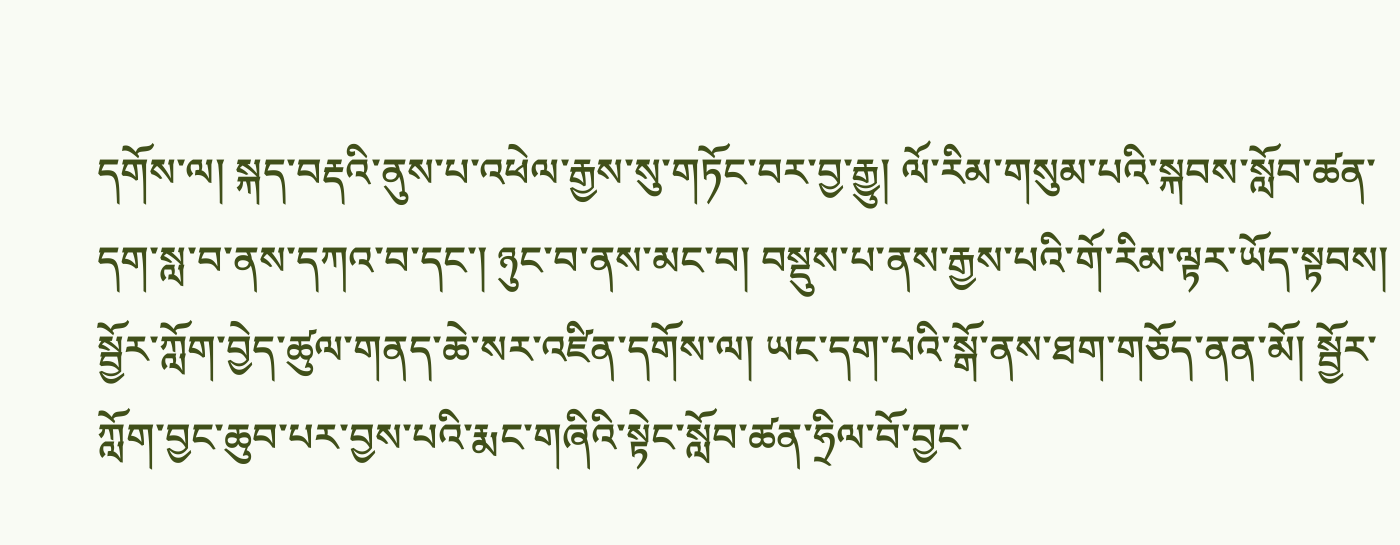དགོས་ལ། སྐད་བརྡའི་ནུས་པ་འཕེལ་རྒྱས་སུ་གཏོང་བར་བྱ་རྒྱུ། ལོ་རིམ་གསུམ་པའི་སྐབས་སློབ་ཚན་དག་སླ་བ་ནས་དཀའ་བ་དང་། ཉུང་བ་ནས་མང་བ། བསྡུས་པ་ནས་རྒྱས་པའི་གོ་རིམ་ལྟར་ཡོད་སྟབས། སྦྱོར་ཀློག་བྱེད་ཚུལ་གནད་ཆེ་སར་འཛིན་དགོས་ལ། ཡང་དག་པའི་སྒོ་ནས་ཐག་གཅོད་ནན་མོ། སྦྱོར་ཀློག་བྱང་ཆུབ་པར་བྱས་པའི་རྨང་གཞིའི་སྟེང་སློབ་ཚན་ཧྲིལ་བོ་བྱང་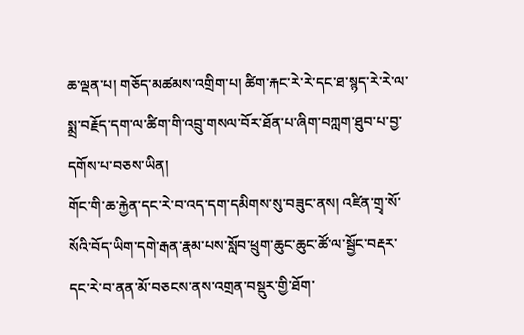ཆ་ལྡན་པ། གཅོད་མཚམས་འགྲིག་པ། ཚིག་རྐང་རེ་རེ་དང་ཐ་སྙད་རེ་རེ་ལ་སྨྲ་བརྗོད་དག་ལ་ཚིག་གི་འབྲུ་གསལ་བོར་ཐོན་པ་ཞིག་བཀླག་ཐུབ་པ་བྱ་དགོས་པ་བཅས་ཡིན།
གོང་གི་ཆ་རྐྱེན་དང་རེ་བ་འད་དག་དམིགས་སུ་བཟུང་ནས། འཛིན་གྲྭ་སོ་སོའི་བོད་ཡིག་དགེ་རྒན་རྣམ་པས་སློབ་ཕྲུག་ཆུང་ཆུང་ཚོ་ལ་སྦྱོང་བརྡར་དང་རེ་བ་ནན་མོ་བཅངས་ནས་འགྲན་བསྡུར་གྱི་ཐོག་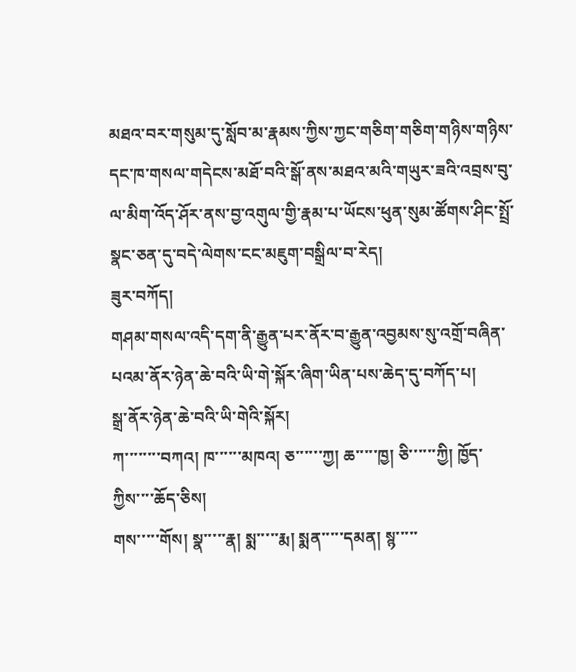མཐའ་བར་གསུམ་དུ་སློབ་མ་རྣམས་ཀྱིས་ཀྱང་གཅིག་གཅིག་གཉིས་གཉིས་དང་ཁ་གསལ་གདེངས་མཐོ་བའི་སྒོ་ནས་མཐའ་མའི་གཡུར་ཟའི་འབྲས་བུ་ལ་མིག་འོད་ཤོར་ནས་བྱ་འགུལ་གྱི་རྣམ་པ་ཡོངས་ཕུན་སུམ་ཚོགས་ཤིང་སྤྲོ་སྣང་ཅན་དུ་བདེ་ལེགས་ངང་མཇུག་བསྒྲིལ་བ་རེད།
ཟུར་བཀོད།
གཤམ་གསལ་འདི་དག་ནི་རྒྱུན་པར་ནོར་བ་རྒྱུན་འབྱམས་སུ་འགྲོ་བཞིན་པའམ་ནོར་ཉེན་ཆེ་བའི་ཡི་གེ་སྐོར་ཞིག་ཡིན་པས་ཆེད་དུ་བཀོད་པ།
སྒྲ་ནོར་ཉེན་ཆེ་བའི་ཡི་གེའི་སྐོར།
ཀ་་་་་་་་བཀའ། ཁ་་་་་་མཁའ། ཅ་་་་་་ཀྱ། ཆ་་་་་ཁྱ། ཅི་་་་་་ཀྱི། ཁྱོད་ཀྱིས་་་་ཆོད་ཅིས།
གས་་་་་གོས། སྣ་་་་་རྣ། སྨ་་་་་རྨ། སྨན་་་་་དམན། སྙ་་་་་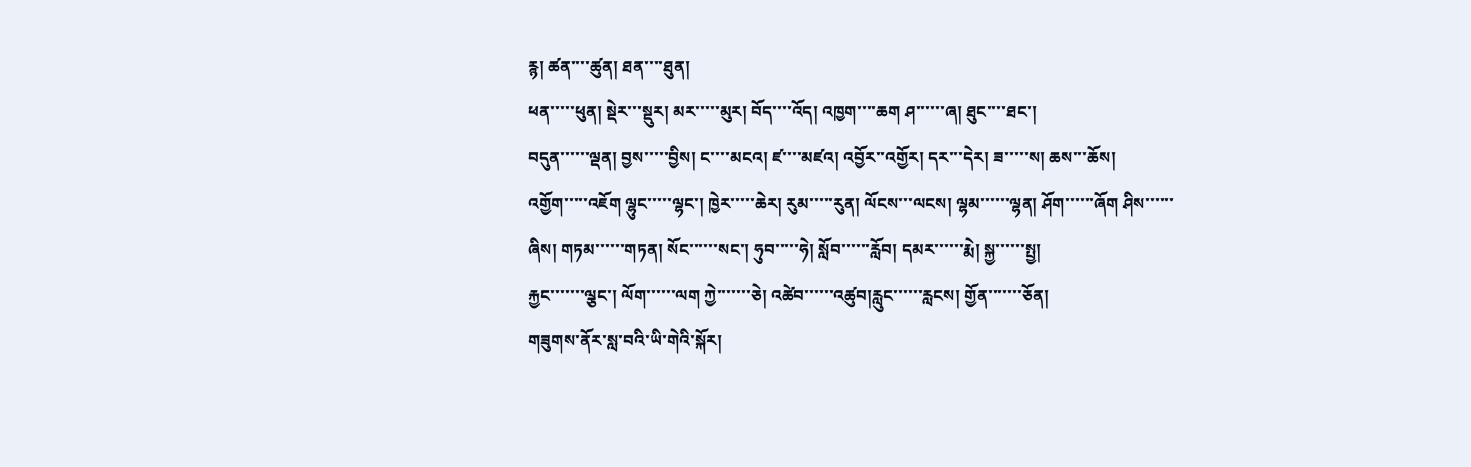རྙ། ཚན་་་་ཚུན། ཐན་་་་ཐུན།
ཕན་་་་་ཕུན། སྡེར་་་སྡུར། མར་་་་་མུར། བོད་་་་འོད། འཁྱག་་་་ཆག ཤ་་་་་་ཞ། ཐུང་་་་ཐང་།
བདུན་་་་་་ལྡན། བྱས་་་་་བྱིས། ང་་་་མངའ། ཛ་་་་མཛའ། འབྱོར་་འགྱོར། དར་་་དེར། ཟ་་་་་ས། ཆས་་་ཆོས།
འགྱོག་་་་་འཇོག ལྷུང་་་་་ལྷང་། ཁྱེར་་་་་ཆེར། རུམ་་་་་རུན། ལོངས་་་ལངས། ལྷམ་་་་་་ལྷན། ཤོག་་་་་་ཞོག ཤིས་་་་་་ཞིས། གཏམ་་་་་་གཏན། སོང་་་་་་སང་། ཧུབ་་་་་ཧེ། སློབ་་་་་་རློབ། དམར་་་་་་རྨེ། སྐྱ་་་་་་སྤྱ།
རྐྱང་་་་་་་ལྕང་། ལོག་་་་་་ལག ཀྱེ་་་་་་་ཅེ། འཚེབ་་་་་་འཚུབ།རླུང་་་་་་རླངས། གྱོན་་་་་་་ཅོན།
གཟུགས་ནོར་སླ་བའི་ཡི་གེའི་སྐོར།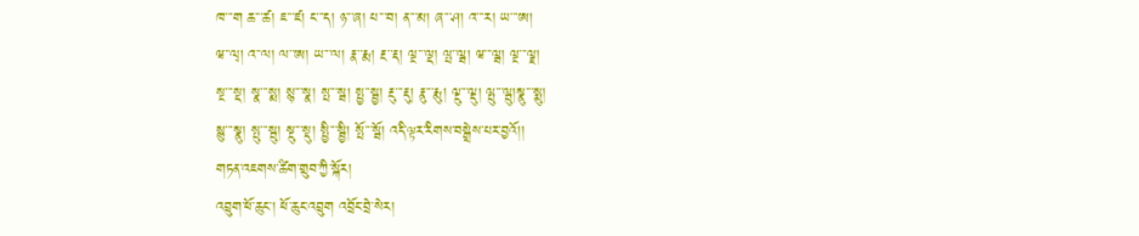ཁ་་་ག ཆ་་་ཚ། ཇ་་་ཛ། ང་་་ད། ཉ་་་ཞ། པ་་་བ། ན་་་མ། ཞ་་་ཤ། འ་་་ར། ཡ་་་ཨ།
ཝ་་ལྭ། འ་་ལ། ལ་་ཨ། ཡ་་་ལ། རྣ་་རྨ། རྔ་་རྡ། ལྔ་་་ལྡ། ལྤ་་ལྦ། ཝ་་་ལྦ། ལྔ་་་ལྗ།
སྔ་་་སྡ། སྣ་་་སྨ། སྙ་་་སྣ། སྤ་་་སྦ། སྤྱ་་སྦྱ། རྔུ་་་རྡུ། རྣུ་་་རྨུ། ལྔུ་་་ལྡུ། ལྤུ་་་ལྦུ།སྣུ་་་སྨུ།
སྙུ་་་སྣུ། སྤུ་་་སྦུ། སྔུ་་་སྡུ། སྤྱི་་་སྦྱི། སྤོ་་་སྦོ། འདི་ལྟར་རིགས་བསྒྲེས་པར་བྱའོ།།
གཏན་འཇགས་ཚིག་གྲུབ་ཀྱི་སྐོར།
འབྲུག་ཕོ་ཆུང་། ཕོ་ཆུང་འབྲུག འབྲོང་བྲེ་སེར།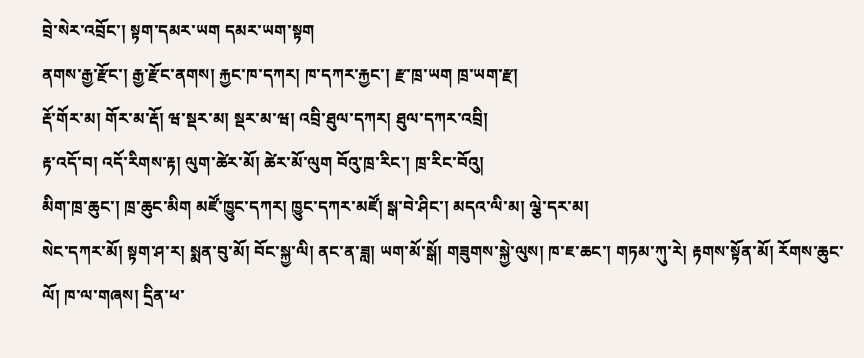བྲེ་སེར་འབྲོང་། སྟག་དམར་ཡག དམར་ཡག་སྟག
ནགས་རྒྱ་རྫོང་། རྒྱ་རྫོང་ནགས། རྐྱང་ཁ་དཀར། ཁ་དཀར་རྐྱང་། རྫ་ཁྲ་ཡག ཁྲ་ཡག་རྫ།
རྡོ་གོར་མ། གོར་མ་རྡོ། ཝ་སྡར་མ། སྡར་མ་ཝ། འབྲི་ཐུལ་དཀར། ཐུལ་དཀར་འབྲི།
རྟ་འདོ་བ། འདོ་རིགས་རྟ། ལུག་ཚེར་མོ། ཚེར་མོ་ལུག བོའུ་ཁྲ་རིང་། ཁྲ་རིང་བོའུ།
མིག་ཁྲ་ཆུང་། ཁྲ་ཆུང་མིག མཛོ་ཁྱུང་དཀར། ཁྱུང་དཀར་མཛོ། སྒ་བེ་ཤིང་། མདའ་ལི་མ། ལྕེ་དར་མ།
སེང་དཀར་མོ། སྟག་ཤ་ར། སྨན་བུ་མོ། བོང་སྐྱ་ལི། ནང་ན་ཟླ། ཡག་མོ་སྒོ། གཟུགས་སྐྱེ་ལུས། ཁ་ཇ་ཆང་། གཏམ་ཀུ་རེ། རྟགས་སྟོན་མོ། རོགས་ཆུང་ལོ། ཁ་ལ་གཞས། དྲིན་ཕ་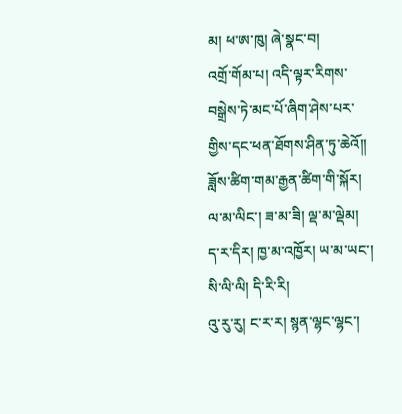མ། ཕ་ཨ་ཁུ། ཞེ་སྣང་བ།
འགྲོ་གོམ་པ། འདི་ལྟར་རིགས་བསྒྲེས་ཏེ་མང་པོ་ཞིག་ཤེས་པར་གྱིས་དང་ཕན་ཐོགས་ཤིན་ཏུ་ཆེའོ།།
ཟློས་ཚིག་གམ་རྒྱན་ཚིག་གི་སྐོར།
ལ་མ་ལིང་། ཟ་མ་ཟི། ལྡ་མ་ལྡེམ། ད་ར་དིར། ཁྱ་མ་འཁྱོར། ཡ་མ་ཡང་། སི་ལི་ལི། དི་རི་རི།
འུ་རུ་རུ། ང་ར་ར། སྙན་ལྷང་ལྷང་།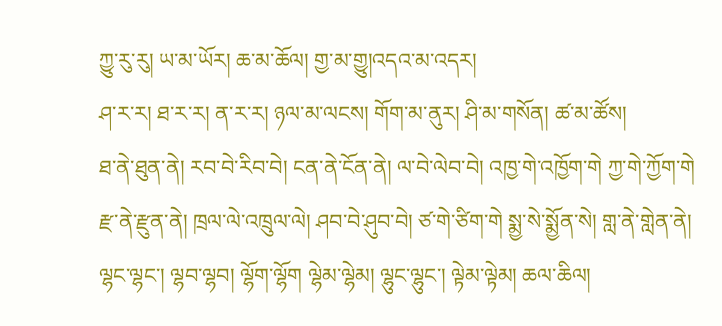ཀྱུ་རུ་རུ། ཡ་མ་ཡོར། ཆ་མ་ཆོལ། གྱ་མ་གྱུ།འདའ་མ་འདར།
ཤ་ར་ར། ཐ་ར་ར། ན་ར་ར། ཉལ་མ་ལངས། གོག་མ་ནུར། ཤི་མ་གསོན། ཚ་མ་ཚོས།
ཐ་ནེ་ཐུན་ནེ། རབ་བེ་རིབ་བེ། ངན་ནེ་ངོན་ནེ། ལ་བེ་ལེབ་བེ། འཁྱ་གེ་འཁྱོག་གེ ཀྱ་གེ་ཀྱོག་གེ
རྫ་ནེ་རྫུན་ནེ། ཁྲལ་ལེ་འཁྲུལ་ལེ། ཤབ་བེ་ཤུབ་བེ། ཙ་གེ་ཙིག་གེ སྨྱ་སེ་སྨྱོན་སེ། གླ་ནེ་གླེན་ནེ།
ལྷང་ལྷང་། ལྷབ་ལྷབ། ལྷོག་ལྷོག ལྷེམ་ལྷེམ། ལྷུང་ལྷུང་། ལྟེམ་ལྟེམ། ཆལ་ཆིལ།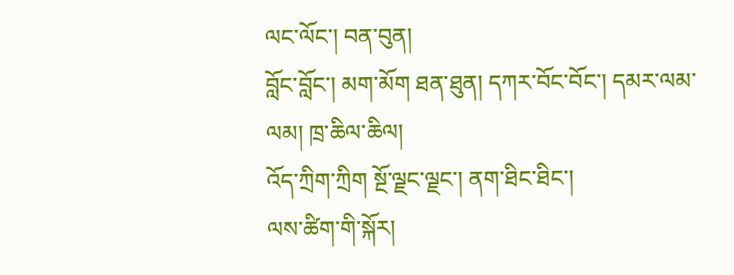ལང་ལོང་། བན་བུན།
བློང་བློང་། མག་མོག ཐན་ཐུན། དཀར་བོང་བོང་། དམར་ལམ་ལམ། ཁྲ་ཆིལ་ཆིལ།
འོད་ཀྲིག་ཀྲིག སྔོ་ལྗང་ལྗང་། ནག་ཐིང་ཐིང་།
ལས་ཚིག་གི་སྐོར།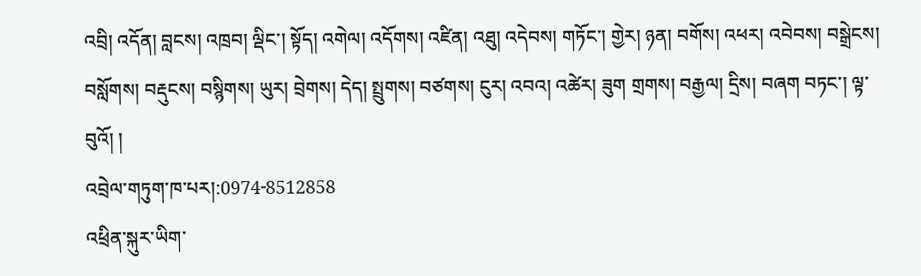འབྲི། འདོན། བླངས། འཁྲབ། ལྡིང་། སྟོད། འགེལ། འདོགས། འཛིན། འཐུ། འདེབས། གཏོང་། གྱེར། ཉན། བགོས། འཕར། འབེབས། བསྒྲེངས། བསློགས། བརྡུངས། བསྙིགས། ཡུར། བྲེགས། དེད། སྤྲུགས། བཙགས། ངུར། འབའ། འཚེར། ཟུག གྲགས། བརྒྱལ། དྲིས། བཞག བཏང་། ལྟ་བུའོ། །
འབྲེལ་གཏུག་ཁ་པར།:0974-8512858
འཕྲིན་སྐུར་ཡིག་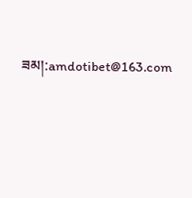ཟམ།:amdotibet@163.com